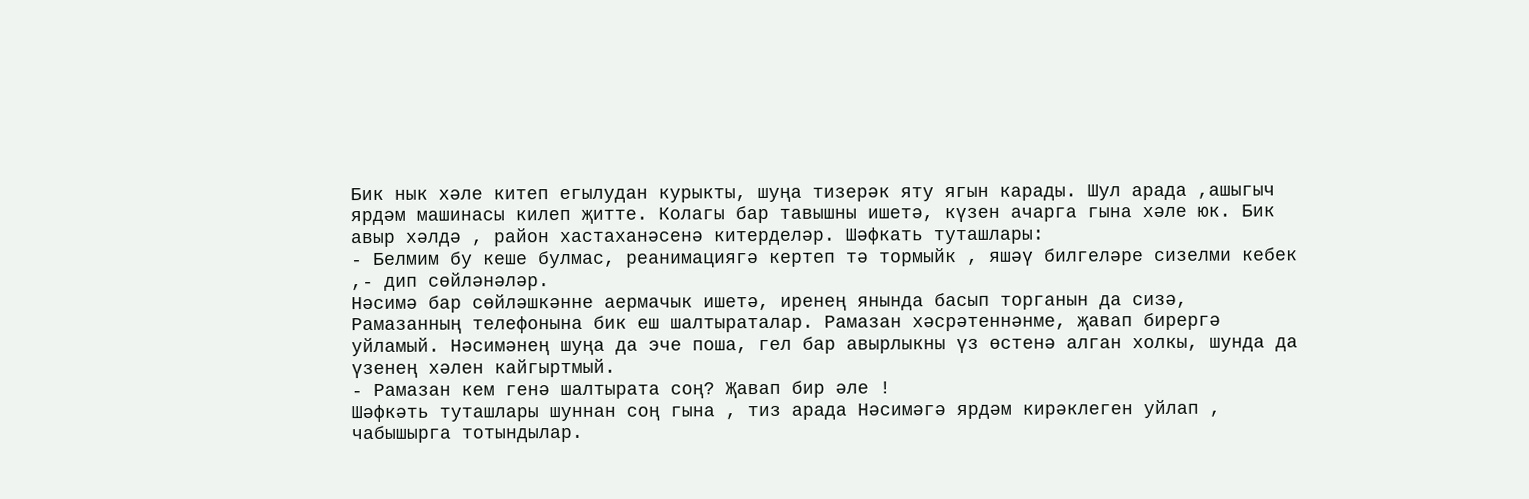Бик нык хәле китеп егылудан курыкты, шуңа тизерәк яту ягын карады. Шул арада ,ашыгыч ярдәм машинасы килеп җитте. Колагы бар тавышны ишетә, күзен ачарга гына хәле юк. Бик авыр хәлдә , район хастаханәсенә китерделәр. Шәфкать туташлары:
- Белмим бу кеше булмас, реанимациягә кертеп тә тормыйк , яшәү билгеләре сизелми кебек ,- дип сөйләнәләр.
Нәсимә бар сөйләшкәнне аермачык ишетә, иренең янында басып торганын да сизә, Рамазанның телефонына бик еш шалтыраталар. Рамазан хәсрәтеннәнме, җавап бирергә уйламый. Нәсимәнең шуңа да эче поша, гел бар авырлыкны үз өстенә алган холкы, шунда да үзенең хәлен кайгыртмый.
- Рамазан кем генә шалтырата соң? Җавап бир әле !
Шәфкәть туташлары шуннан соң гына , тиз арада Нәсимәгә ярдәм кирәклеген уйлап , чабышырга тотындылар.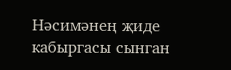Нәсимәнең җиде кабыргасы сынган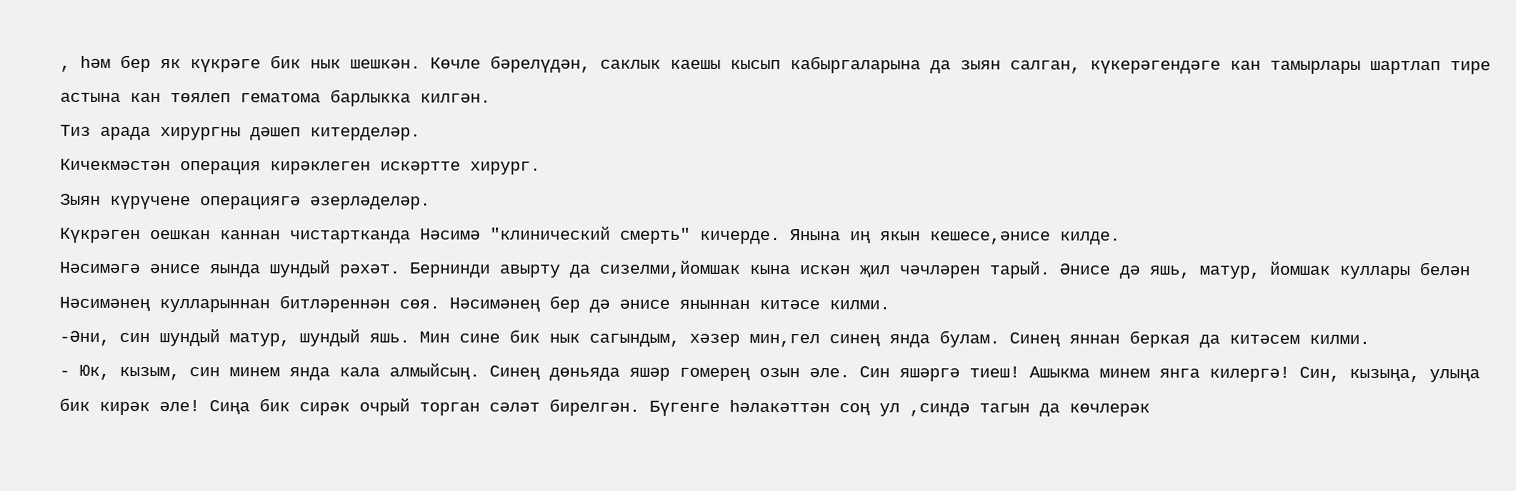, һәм бер як күкрәге бик нык шешкән. Көчле бәрелүдән, саклык каешы кысып кабыргаларына да зыян салган, күкерәгендәге кан тамырлары шартлап тире астына кан төялеп гематома барлыкка килгән.
Тиз арада хирургны дәшеп китерделәр.
Кичекмәстән операция кирәклеген искәртте хирург.
Зыян күрүчене операциягә әзерләделәр.
Күкрәген оешкан каннан чистартканда Нәсимә "клинический смерть" кичерде. Янына иң якын кешесе,әнисе килде.
Нәсимәгә әнисе яында шундый рәхәт. Бернинди авырту да сизелми,йомшак кына искән җил чәчләрен тарый. Әнисе дә яшь, матур, йомшак куллары белән Нәсимәнең кулларыннан битләреннән сөя. Нәсимәнең бер дә әнисе яныннан китәсе килми.
-Әни, син шундый матур, шундый яшь. Мин сине бик нык сагындым, хәзер мин,гел синең янда булам. Синең яннан беркая да китәсем килми.
- Юк, кызым, син минем янда кала алмыйсың. Синең дөньяда яшәр гомерең озын әле. Син яшәргә тиеш! Ашыкма минем янга килергә! Син, кызыңа, улыңа бик кирәк әле! Сиңа бик сирәк очрый торган сәләт бирелгән. Бүгенге һәлакәттән соң ул ,синдә тагын да көчлерәк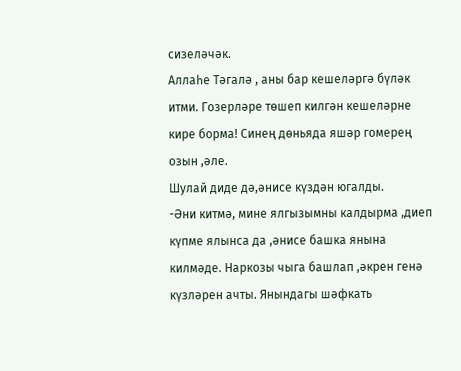сизеләчәк.
Аллаһе Тәгалә , аны бар кешеләргә бүләк итми. Гозерләре төшеп килгән кешеләрне кире борма! Синең дөньяда яшәр гомерең озын ,әле.
Шулай диде дә,әнисе күздән югалды.
-Әни китмә, мине ялгызымны калдырма ,диеп күпме ялынса да ,әнисе башка янына килмәде. Наркозы чыга башлап ,әкрен генә күзләрен ачты. Янындагы шәфкать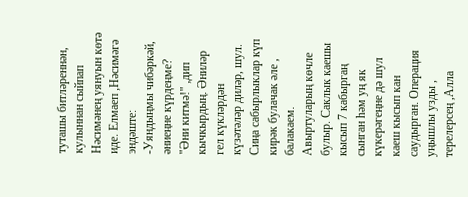туташы битләреннән, кулыннан сыйпап Нәсимәнең уянуын көтә иде. Елмаеп ,Нәсимәгә эндәште:
-Уяндыңмы чибәркәй, әниеңне күрдеңме? "Әни китмә!" ,дип кычкырдың. Әниләр гел күкләрдән күзәтәләр диләр, шул. Сиңа сабырлыклар күп кирәк булачак әле , балакаем. Авыртуларың көчле булыр. Саклык каешы кысып 7 кабыргаң сынган һәм уң як күкерәгеңне дә шул каеш кысып кан саудырган. Операция уңышлы узды , терелерсең ,Алла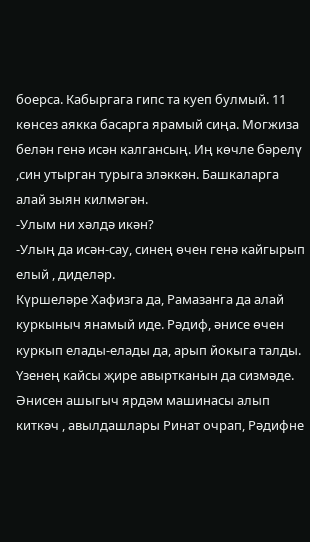боерса. Кабыргага гипс та куеп булмый. 11 көнсез аякка басарга ярамый сиңа. Могжиза белән генә исән калгансың. Иң көчле бәрелү ,син утырган турыга эләккән. Башкаларга алай зыян килмәгән.
-Улым ни хәлдә икән?
-Улың да исән-сау, синең өчен генә кайгырып елый , диделәр.
Күршеләре Хафизга да, Рамазанга да алай куркыныч янамый иде. Рәдиф, әнисе өчен куркып елады-елады да, арып йокыга талды. Үзенең кайсы җире авыртканын да сизмәде. Әнисен ашыгыч ярдәм машинасы алып киткәч , авылдашлары Ринат очрап, Рәдифне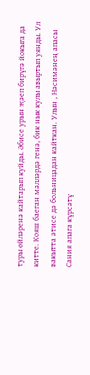туры өйләренә кайтарып куйды. Әбисе урын җәеп бирүгә йокыга да китте. Кояш баеган мәлләрдә генә, бик нык кулы авыртып уянды. Ул вакытта әтисе дә больницадан кайткан. Улын , Нәсимәнең апасы Сания апага күрсәтү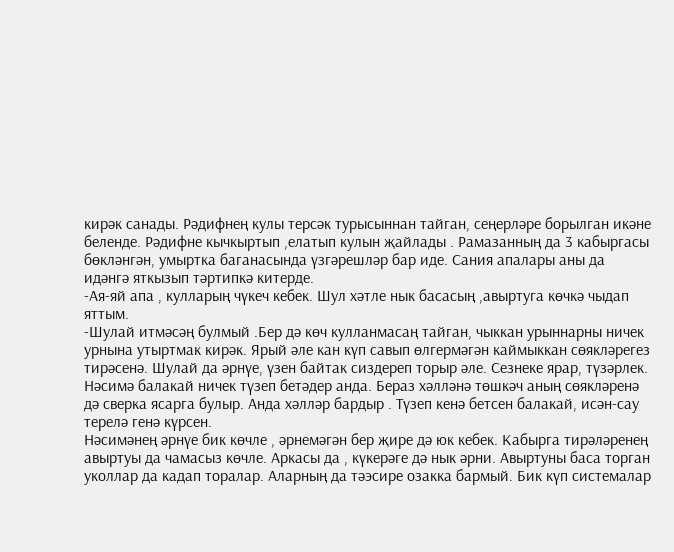кирәк санады. Рәдифнең кулы терсәк турысыннан тайган, сеңерләре борылган икәне беленде. Рәдифне кычкыртып ,елатып кулын җайлады . Рамазанның да 3 кабыргасы бөкләнгән, умыртка баганасында үзгәрешләр бар иде. Сания апалары аны да идәнгә яткызып тәртипкә китерде.
-Ая-яй апа , кулларың чүкеч кебек. Шул хәтле нык басасың ,авыртуга көчкә чыдап яттым.
-Шулай итмәсәң булмый .Бер дә көч кулланмасаң тайган, чыккан урыннарны ничек урнына утыртмак кирәк. Ярый әле кан күп савып өлгермәгән каймыккан сөякләрегез тирәсенә. Шулай да әрнүе, үзен байтак сиздереп торыр әле. Сезнеке ярар, түзәрлек. Нәсимә балакай ничек түзеп бетәдер анда. Бераз хәлләнә төшкәч аның сөякләренә дә сверка ясарга булыр. Анда хәлләр бардыр . Түзеп кенә бетсен балакай, исән-сау терелә генә күрсен.
Нәсимәнең әрнүе бик көчле , әрнемәгән бер җире дә юк кебек. Кабырга тирәләренең авыртуы да чамасыз көчле. Аркасы да , күкерәге дә нык әрни. Авыртуны баса торган уколлар да кадап торалар. Аларның да тәэсире озакка бармый. Бик күп системалар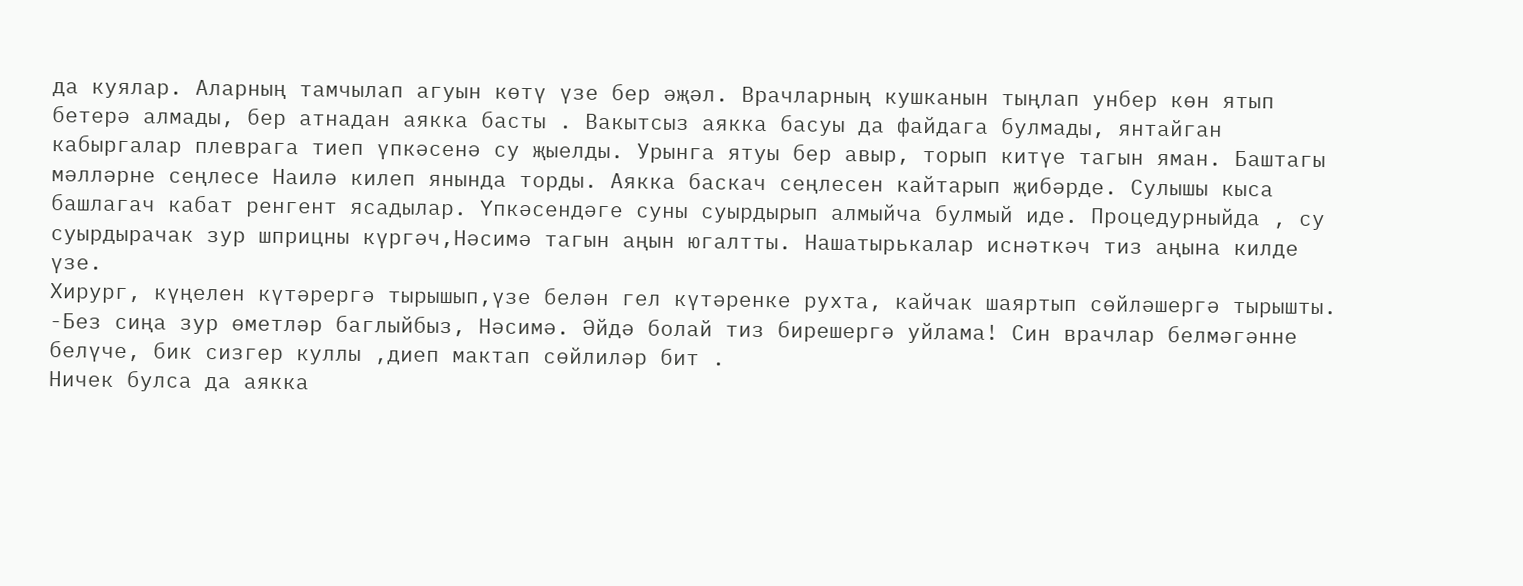да куялар. Аларның тамчылап агуын көтү үзе бер әҗәл. Врачларның кушканын тыңлап унбер көн ятып бетерә алмады, бер атнадан аякка басты . Вакытсыз аякка басуы да файдага булмады, янтайган кабыргалар плеврага тиеп үпкәсенә су җыелды. Урынга ятуы бер авыр, торып китүе тагын яман. Баштагы мәлләрне сеңлесе Наилә килеп янында торды. Аякка баскач сеңлесен кайтарып җибәрде. Сулышы кыса башлагач кабат ренгент ясадылар. Үпкәсендәге суны суырдырып алмыйча булмый иде. Процедурныйда , су суырдырачак зур шприцны күргәч,Нәсимә тагын аңын югалтты. Нашатырькалар иснәткәч тиз аңына килде үзе.
Хирург, күңелен күтәрергә тырышып,үзе белән гел күтәренке рухта, кайчак шаяртып сөйләшергә тырышты.
-Без сиңа зур өметләр баглыйбыз, Нәсимә. Әйдә болай тиз бирешергә уйлама! Син врачлар белмәгәнне белүче, бик сизгер куллы ,диеп мактап сөйлиләр бит .
Ничек булса да аякка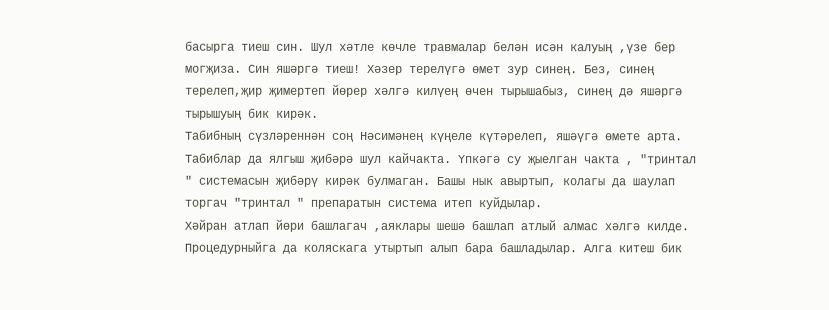басырга тиеш син. Шул хәтле көчле травмалар белән исән калуың ,үзе бер могҗиза. Син яшәргә тиеш! Хәзер терелүгә өмет зур синең. Без, синең терелеп,җир җимертеп йөрер хәлгә килүең өчен тырышабыз, синең дә яшәргә тырышуың бик кирәк.
Табибның сүзләреннән соң Нәсимәнең күңеле күтәрелеп, яшәүгә өмете арта.
Табиблар да ялгыш җибәрә шул кайчакта. Үпкәгә су җыелган чакта , "тринтал " системасын җибәрү кирәк булмаган. Башы нык авыртып, колагы да шаулап торгач "тринтал " препаратын система итеп куйдылар.
Хәйран атлап йөри башлагач ,аяклары шешә башлап атлый алмас хәлгә килде. Процедурныйга да коляскага утыртып алып бара башладылар. Алга китеш бик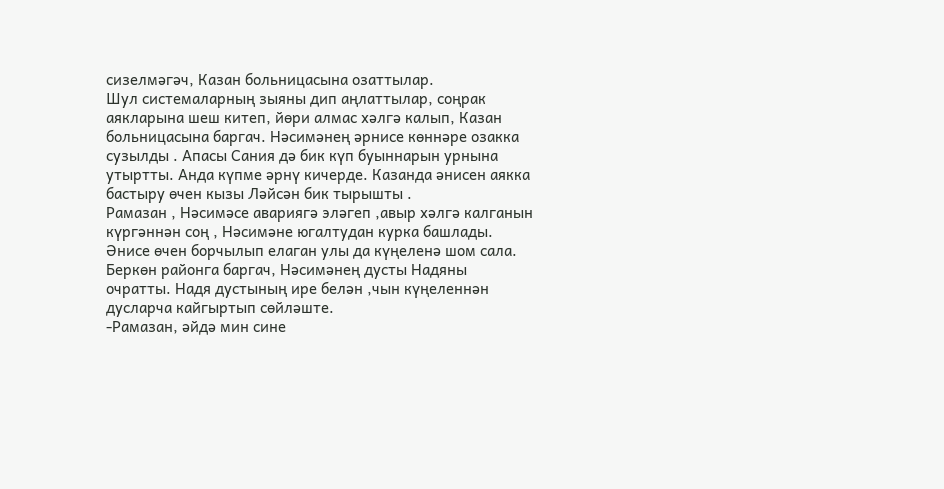сизелмәгәч, Казан больницасына озаттылар.
Шул системаларның зыяны дип аңлаттылар, соңрак аякларына шеш китеп, йөри алмас хәлгә калып, Казан больницасына баргач. Нәсимәнең әрнисе көннәре озакка сузылды . Апасы Сания дә бик күп буыннарын урнына утыртты. Анда күпме әрнү кичерде. Казанда әнисен аякка бастыру өчен кызы Ләйсән бик тырышты .
Рамазан , Нәсимәсе авариягә эләгеп ,авыр хәлгә калганын күргәннән соң , Нәсимәне югалтудан курка башлады. Әнисе өчен борчылып елаган улы да күңеленә шом сала. Беркөн районга баргач, Нәсимәнең дусты Надяны очратты. Надя дустының ире белән ,чын күңеленнән дусларча кайгыртып сөйләште.
-Рамазан, әйдә мин сине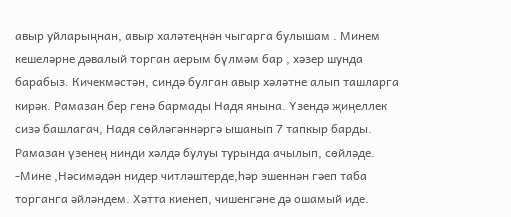авыр уйларыңнан, авыр халәтеңнән чыгарга булышам . Минем кешеләрне дәвалый торган аерым бүлмәм бар , хәзер шунда барабыз. Кичекмәстән, синдә булган авыр хәләтне алып ташларга кирәк. Рамазан бер генә бармады Надя янына. Үзендә җиңеллек сизә башлагач, Надя сөйләгәннәргә ышанып 7 тапкыр барды. Рамазан үзенең нинди хәлдә булуы турында ачылып, сөйләде.
-Мине ,Нәсимәдән нидер читләштерде,һәр эшеннән гәеп таба торганга әйләндем. Хәтта киенеп, чишенгәне дә ошамый иде.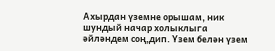Ахырдан үземне орышам, ник шундый начар холыклыга әйләндем соң,дип. Үзем белән үзем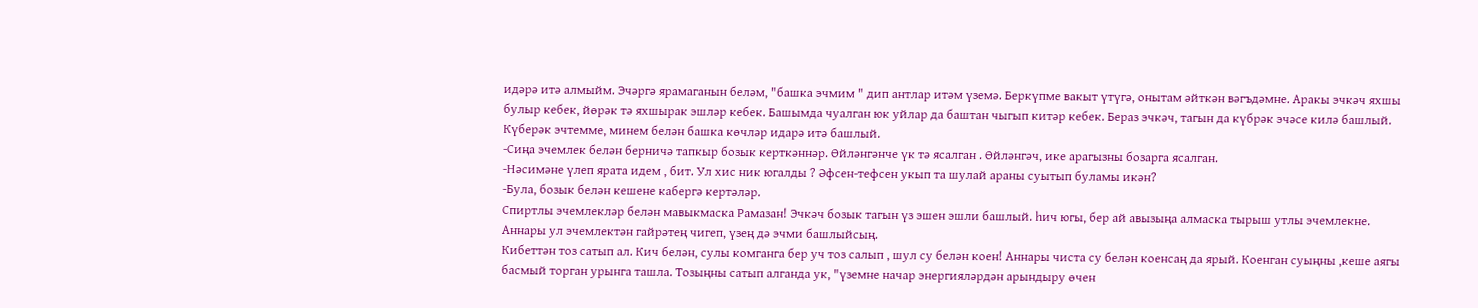идәрә итә алмыйм. Эчәргә ярамаганын беләм, "башка эчмим " дип антлар итәм үземә. Беркүпме вакыт үтүгә, онытам әйткән вәгъдәмне. Аракы эчкәч яхшы булыр кебек, йөрәк тә яхшырак эшләр кебек. Башымда чуалган юк уйлар да баштан чыгып китәр кебек. Бераз эчкәч, тагын да күбрәк эчәсе килә башлый. Күберәк эчтемме, минем белән башка көчләр идарә итә башлый.
-Сиңа эчемлек белән берничә тапкыр бозык керткәннәр. Өйләнгәнче үк тә ясалган . Өйләнгәч, ике арагызны бозарга ясалган.
-Нәсимәне үлеп ярата идем , бит. Ул хис ник югалды ? Әфсен-тефсен укып та шулай араны суытып буламы икән?
-Була, бозык белән кешене кабергә кертәләр.
Спиртлы эчемлекләр белән мавыкмаска Рамазан! Эчкәч бозык тагын үз эшен эшли башлый. һич югы, бер ай авызыңа алмаска тырыш утлы эчемлекне. Аннары ул эчемлектән гайрәтең чигеп, үзең дә эчми башлыйсың.
Кибеттән тоз сатып ал. Кич белән, сулы комганга бер уч тоз салып , шул су белән коен! Аннары чиста су белән коенсаң да ярый. Коенган суыңны ,кеше аягы басмый торган урынга ташла. Тозыңны сатып алганда ук, "үземне начар энергияләрдән арындыру өчен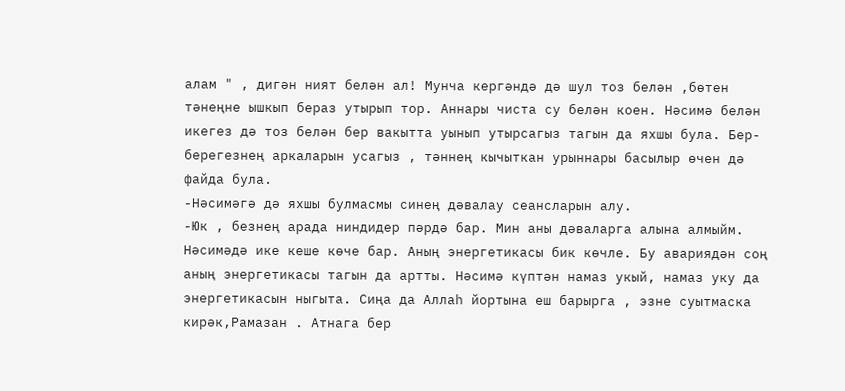алам " , дигән ният белән ал! Мунча кергәндә дә шул тоз белән ,бөтен тәнеңне ышкып бераз утырып тор. Аннары чиста су белән коен. Нәсимә белән икегез дә тоз белән бер вакытта уынып утырсагыз тагын да яхшы була. Бер-берегезнең аркаларын усагыз , тәннең кычыткан урыннары басылыр өчен дә файда була.
-Нәсимәгә дә яхшы булмасмы синең дәвалау сеансларын алу.
-Юк , безнең арада ниндидер пәрдә бар. Мин аны дәваларга алына алмыйм. Нәсимәдә ике кеше көче бар. Аның энергетикасы бик көчле. Бу авариядән соң аның энергетикасы тагын да артты. Нәсимә күптән намаз укый, намаз уку да энергетикасын ныгыта. Сиңа да Аллаһ йортына еш барырга , эзне суытмаска кирәк,Рамазан . Атнага бер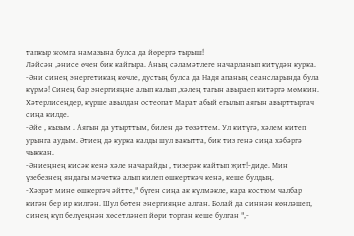тапкыр жомга намазына булса да йөрергә тырыш!
Ләйсән ,әнисе өчен бик кайгыра. Аның сәламәтлеге начарланып китүдән курка.
-Әни синең энергетикаң көчле, дустың булса да Надя апаның сеансларында була күрмә! Синең бар энергияңне алып калып ,хәлең тагын авыраеп китәргә мөмкин.
Хәтерлисеңдер, күрше авылдан остеопат Марат абый егылып аягын авырттыргач сиңа килде.
-Әйе , кызым . Аягын да утырттым, билен дә төзәттем. Ул китүгә, хәлем китеп урынга аудым. Әтиең дә курка калды шул вакытта, бик тиз генә сиңа хәбәргә чыккан.
-Әниеңнең кисәк кенә хәле начарайды , тизерәк кайтып җит!-диде. Мин үзебезнең яндагы мәчеткә алып килеп өшкерткәч кенә, кеше булдың.
-Хәзрәт мине өшкергәч әйтте," бүген сиңа ак күлмәкле, кара костюм чалбар кигән бер ир килгән. Шул бөтен энергияңне алган. Болай да синнән көнләшеп, синең күп белүеңнән хөсетләнеп йөри торган кеше булган ",-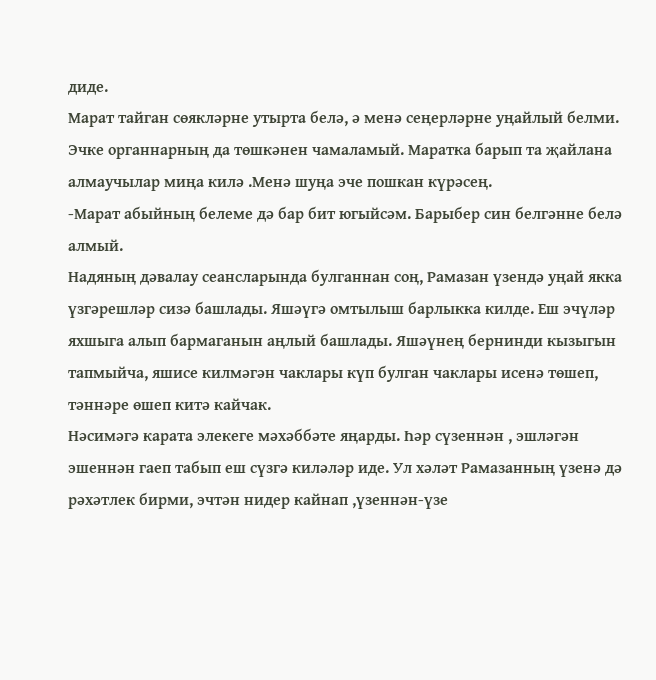диде.
Марат тайган сөякләрне утырта белә, ә менә сеңерләрне уңайлый белми. Эчке органнарның да төшкәнен чамаламый. Маратка барып та җайлана алмаучылар миңа килә .Менә шуңа эче пошкан күрәсең.
-Марат абыйның белеме дә бар бит югыйсәм. Барыбер син белгәнне белә алмый.
Надяның дәвалау сеансларында булганнан соң, Рамазан үзендә уңай якка үзгәрешләр сизә башлады. Яшәүгә омтылыш барлыкка килде. Еш эчүләр яхшыга алып бармаганын аңлый башлады. Яшәүнең бернинди кызыгын тапмыйча, яшисе килмәгән чаклары күп булган чаклары исенә төшеп, тәннәре өшеп китә кайчак.
Нәсимәгә карата элекеге мәхәббәте яңарды. Һәр сүзеннән , эшләгән эшеннән гаеп табып еш сүзгә киләләр иде. Ул хәләт Рамазанның үзенә дә рәхәтлек бирми, эчтән нидер кайнап ,үзеннән-үзе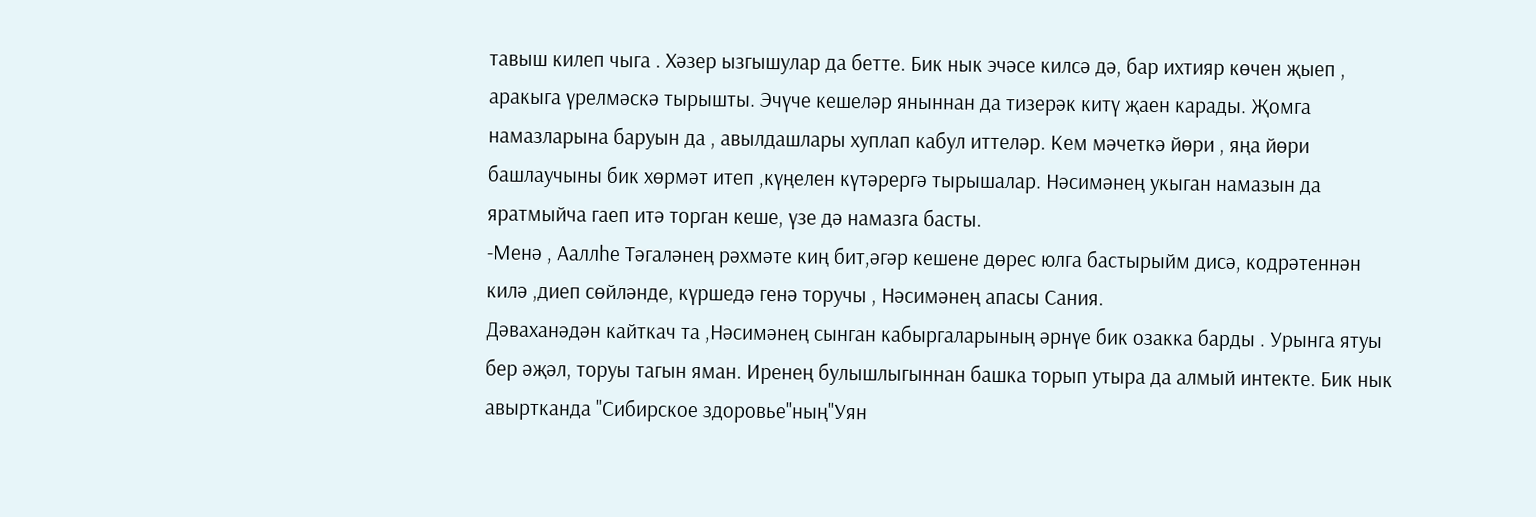тавыш килеп чыга . Хәзер ызгышулар да бетте. Бик нык эчәсе килсә дә, бар ихтияр көчен җыеп , аракыга үрелмәскә тырышты. Эчүче кешеләр яныннан да тизерәк китү җаен карады. Җомга намазларына баруын да , авылдашлары хуплап кабул иттеләр. Кем мәчеткә йөри , яңа йөри башлаучыны бик хөрмәт итеп ,күңелен күтәрергә тырышалар. Нәсимәнең укыган намазын да яратмыйча гаеп итә торган кеше, үзе дә намазга басты.
-Менә , Ааллһе Тәгаләнең рәхмәте киң бит,әгәр кешене дөрес юлга бастырыйм дисә, кодрәтеннән килә ,диеп сөйләнде, күршедә генә торучы , Нәсимәнең апасы Сания.
Дәваханәдән кайткач та ,Нәсимәнең сынган кабыргаларының әрнүе бик озакка барды . Урынга ятуы бер әҗәл, торуы тагын яман. Иренең булышлыгыннан башка торып утыра да алмый интекте. Бик нык авыртканда "Сибирское здоровье"ның"Уян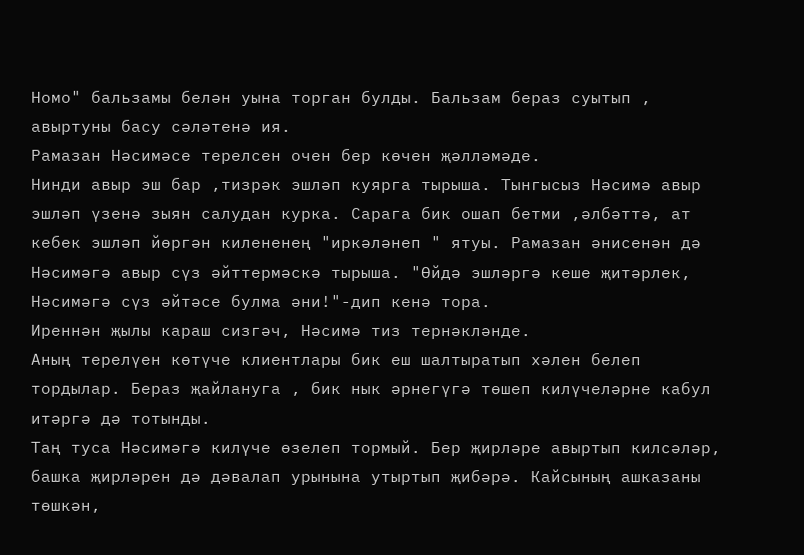Номо" бальзамы белән уына торган булды. Бальзам бераз суытып , авыртуны басу сәләтенә ия.
Рамазан Нәсимәсе терелсен очен бер көчен җәлләмәде.
Нинди авыр эш бар ,тизрәк эшләп куярга тырыша. Тынгысыз Нәсимә авыр эшләп үзенә зыян салудан курка. Сарага бик ошап бетми ,әлбәттә, ат кебек эшләп йөргән килененең "иркәләнеп " ятуы. Рамазан әнисенән дә Нәсимәгә авыр сүз әйттермәскә тырыша. "Өйдә эшләргә кеше җитәрлек, Нәсимәгә сүз әйтәсе булма әни!"-дип кенә тора.
Иреннән җылы караш сизгәч, Нәсимә тиз тернәкләнде.
Аның терелүен көтүче клиентлары бик еш шалтыратып хәлен белеп тордылар. Бераз җайлануга , бик нык әрнегүгә төшеп килүчеләрне кабул итәргә дә тотынды.
Таң туса Нәсимәгә килүче өзелеп тормый. Бер җирләре авыртып килсәләр, башка җирләрен дә дәвалап урынына утыртып җибәрә. Кайсының ашказаны төшкән,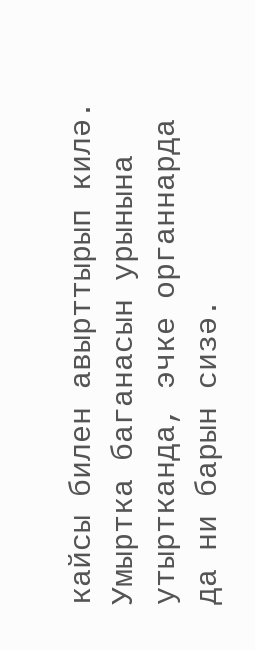кайсы билен авырттырып килә. Умыртка баганасын урынына утыртканда, эчке органнарда да ни барын сизә.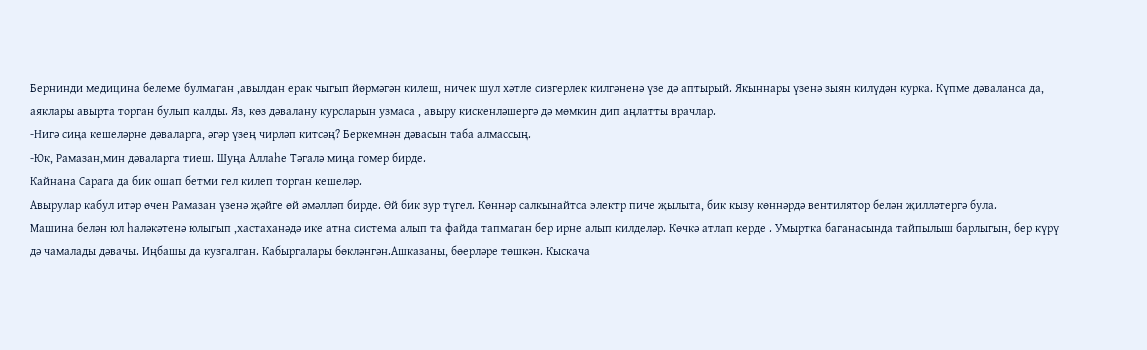Бернинди медицина белеме булмаган ,авылдан ерак чыгып йөрмәгән килеш, ничек шул хәтле сизгерлек килгәненә үзе дә аптырый. Якыннары үзенә зыян килүдән курка. Күпме дәваланса да, аяклары авырта торган булып калды. Яз, көз дәвалану курсларын узмаса , авыру кискенләшергә дә мөмкин дип аңлатты врачлар.
-Нигә сиңа кешеләрне дәваларга, әгәр үзең чирләп китсәң? Беркемнән дәвасын таба алмассың.
-Юк, Рамазан,мин дәваларга тиеш. Шуңа Аллаһе Тәгалә миңа гомер бирде.
Кайнана Сарага да бик ошап бетми гел килеп торган кешеләр.
Авырулар кабул итәр өчен Рамазан үзенә җәйге өй әмәлләп бирде. Өй бик зур түгел. Көннәр салкынайтса электр пиче җылыта, бик кызу көннәрдә вентилятор белән җилләтергә була.
Машина белән юл һаләкәтенә юлыгып ,хастаханәдә ике атна система алып та файда тапмаган бер ирне алып килделәр. Көчкә атлап керде . Умыртка баганасында тайпылыш барлыгын, бер күрү дә чамалады дәвачы. Иңбашы да кузгалган. Кабыргалары бөкләнгән.Ашказаны, бөерләре төшкән. Кыскача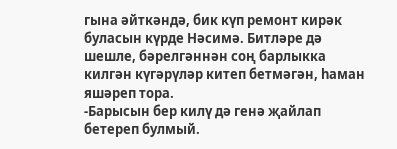гына әйткәндә, бик күп ремонт кирәк буласын күрде Нәсимә. Битләре дә шешле, бәрелгәннән соң барлыкка килгән күгәрүләр китеп бетмәгән, һаман яшәреп тора.
-Барысын бер килү дә генә җайлап бетереп булмый.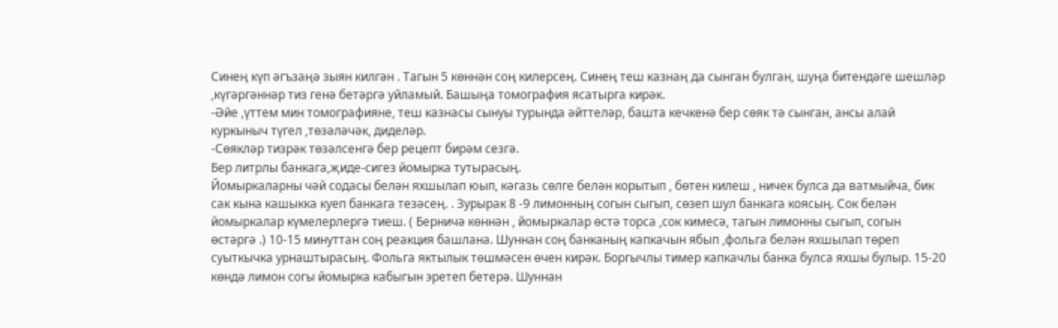Синең күп әгъзаңә зыян килгән . Тагын 5 көннән соң килерсең. Синең теш казнаң да сынган булган, шуңа битендәге шешләр ,күгәргәннәр тиз генә бетәргә уйламый. Башыңа томография ясатырга кирәк.
-Әйе ,үттем мин томографияне, теш казнасы сынуы турында әйттеләр, башта кечкенә бер сөяк тә сынган, ансы алай куркыныч түгел ,төзәләчәк, диделәр.
-Сөякләр тизрәк төзәлсенгә бер рецепт бирәм сезгә.
Бер литрлы банкага,җиде-сигез йомырка тутырасың.
Йомыркаларны чәй содасы белән яхшылап юып, кәгазь сөлге белән корытып , бөтен килеш , ничек булса да ватмыйча, бик сак кына кашыкка куеп банкага тезәсең. . Зурырак 8 -9 лимонның согын сыгып, сөзеп шул банкага коясың. Сок белән йомыркалар күмелерлергә тиеш. ( Берничә көннән , йомыркалар өстә торса ,сок кимесә, тагын лимонны сыгып, согын өстәргә .) 10-15 минуттан соң реакция башлана. Шуннан соң банканың капкачын ябып ,фольга белән яхшылап төреп суыткычка урнаштырасың. Фольга яктылык төшмәсен өчен кирәк. Боргычлы тимер капкачлы банка булса яхшы булыр. 15-20 көндә лимон согы йомырка кабыгын эретеп бетерә. Шуннан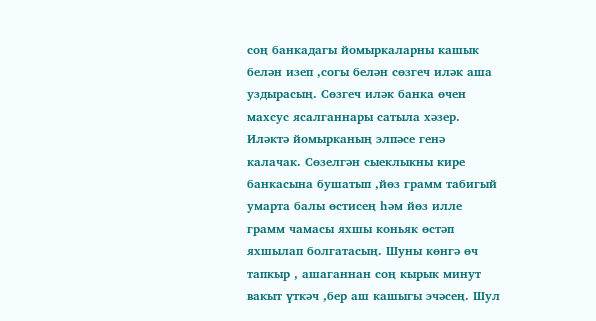соң банкадагы йомыркаларны кашык белән изеп ,согы белән сөзгеч иләк аша уздырасың. Сөзгеч иләк банка өчен махсус ясалганнары сатыла хәзер. Иләктә йомырканың элпәсе генә калачак. Сөзелгән сыеклыкны кире банкасына бушатып ,йөз грамм табигый умарта балы өстисең һәм йөз илле грамм чамасы яхшы коньяк өстәп яхшылап болгатасың. Шуны көнгә өч тапкыр , ашаганнан соң кырык минут вакыт үткәч ,бер аш кашыгы эчәсең. Шул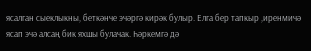ясалган сыеклыкны, беткәнче эчәргә кирәк булыр. Елга бер тапкыр ,иренмичә ясап эчә алсаң бик яхшы булачак. Һәркемгә дә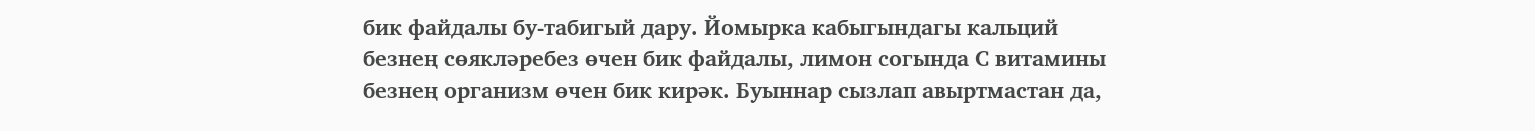бик файдалы бу-табигый дару. Йомырка кабыгындагы кальций безнең сөякләребез өчен бик файдалы, лимон согында С витамины безнең организм өчен бик кирәк. Буыннар сызлап авыртмастан да,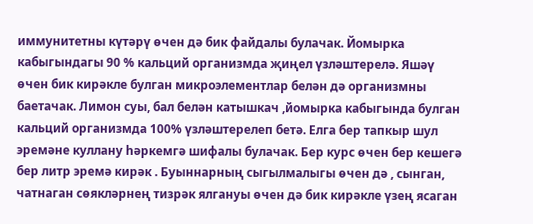иммунитетны күтәрү өчен дә бик файдалы булачак. Йомырка кабыгындагы 90 % кальций организмда җиңел үзләштерелә. Яшәү өчен бик кирәкле булган микроэлементлар белән дә организмны баетачак. Лимон суы, бал белән катышкач ,йомырка кабыгында булган кальций организмда 100% үзләштерелеп бетә. Елга бер тапкыр шул эремәне куллану һәркемгә шифалы булачак. Бер курс өчен бер кешегә бер литр эремә кирәк . Буыннарның сыгылмалыгы өчен дә , сынган, чатнаган сөякләрнең тизрәк ялгануы өчен дә бик кирәкле үзең ясаган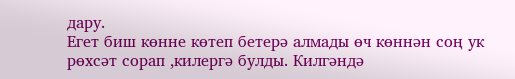дару.
Егет биш көнне көтеп бетерә алмады өч көннән соң ук рөхсәт сорап ,килергә булды. Килгәндә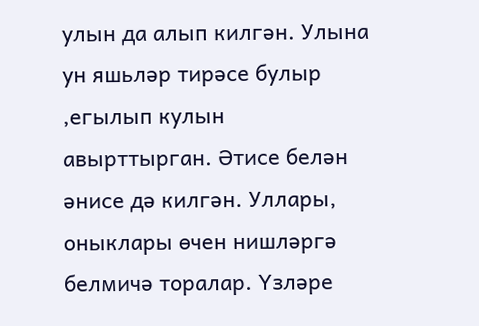улын да алып килгән. Улына ун яшьләр тирәсе булыр ,егылып кулын авырттырган. Әтисе белән әнисе дә килгән. Уллары, оныклары өчен нишләргә белмичә торалар. Үзләре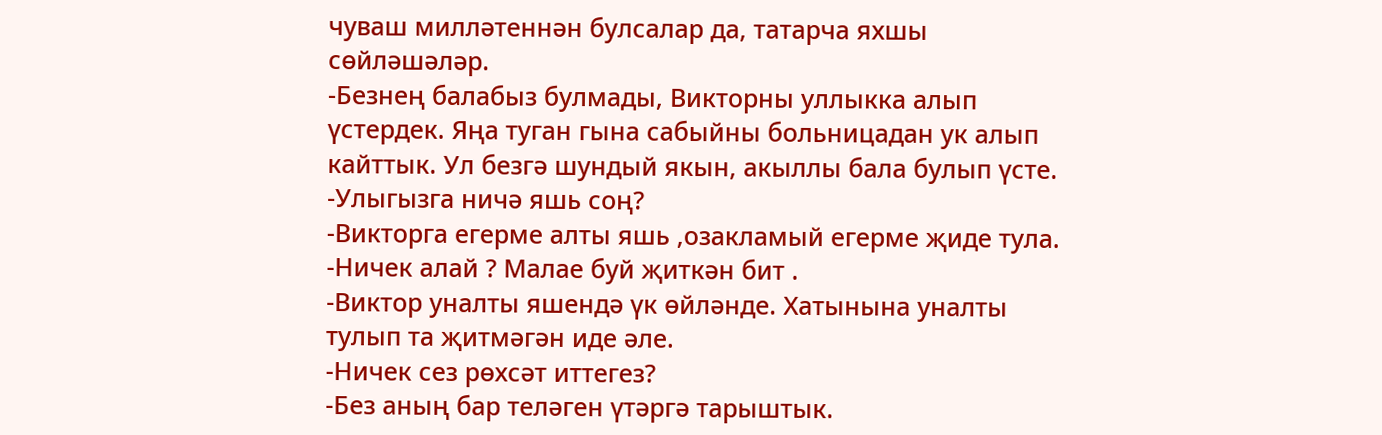чуваш милләтеннән булсалар да, татарча яхшы сөйләшәләр.
-Безнең балабыз булмады, Викторны уллыкка алып үстердек. Яңа туган гына сабыйны больницадан ук алып кайттык. Ул безгә шундый якын, акыллы бала булып үсте.
-Улыгызга ничә яшь соң?
-Викторга егерме алты яшь ,озакламый егерме җиде тула.
-Ничек алай ? Малае буй җиткән бит .
-Виктор уналты яшендә үк өйләнде. Хатынына уналты тулып та җитмәгән иде әле.
-Ничек сез рөхсәт иттегез?
-Без аның бар теләген үтәргә тарыштык.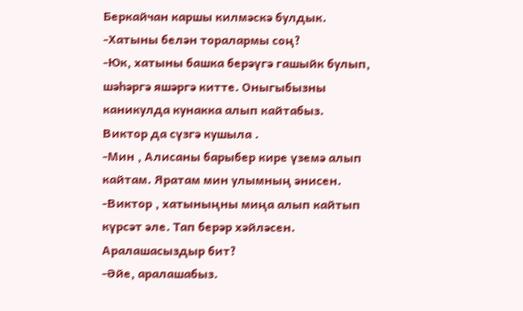Беркайчан каршы килмәскә булдык.
-Хатыны белән торалармы соң?
-Юк, хатыны башка берәүгә гашыйк булып, шәһәргә яшәргә китте. Оныгыбызны каникулда кунакка алып кайтабыз.
Виктор да сүзгә кушыла .
-Мин , Алисаны барыбер кире үземә алып кайтам. Яратам мин улымның әнисен.
-Виктор , хатыныңны миңа алып кайтып күрсәт әле. Тап берәр хәйләсен. Аралашасыздыр бит?
-Әйе, аралашабыз.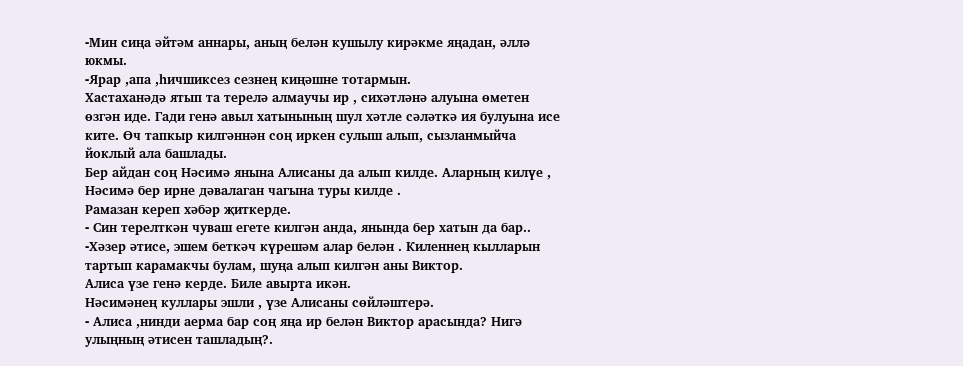-Мин сиңа әйтәм аннары, аның белән кушылу кирәкме яңадан, әллә юкмы.
-Ярар ,апа ,һичшиксез сезнең киңәшне тотармын.
Хастаханәдә ятып та терелә алмаучы ир , сихәтләнә алуына өметен өзгән иде. Гади генә авыл хатынының шул хәтле сәләткә ия булуына исе ките. Өч тапкыр килгәннән соң иркен сулыш алып, сызланмыйча йоклый ала башлады.
Бер айдан соң Нәсимә янына Алисаны да алып килде. Аларның килүе , Нәсимә бер ирне дәвалаган чагына туры килде .
Рамазан кереп хәбәр җиткерде.
- Син терелткән чуваш егете килгән анда, янында бер хатын да бар..
-Хәзер әтисе, эшем беткәч күрешәм алар белән . Киленнең кылларын тартып карамакчы булам, шуңа алып килгән аны Виктор.
Алиса үзе генә керде. Биле авырта икән.
Нәсимәнең куллары эшли , үзе Алисаны сөйләштерә.
- Алиса ,нинди аерма бар соң яңа ир белән Виктор арасында? Нигә улыңның әтисен ташладың?.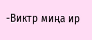-Виктр миңа ир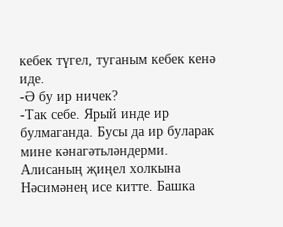кебек түгел, туганым кебек кенә иде.
-Ә бу ир ничек?
-Так себе. Ярый инде ир булмаганда. Бусы да ир буларак мине кәнагәтьләндерми.
Алисаның җиңел холкына Нәсимәнең исе китте. Башка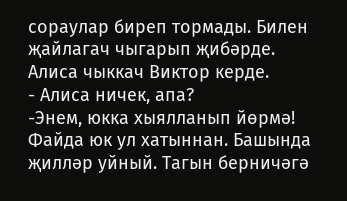сораулар биреп тормады. Билен җайлагач чыгарып җибәрде. Алиса чыккач Виктор керде.
- Алиса ничек, апа?
-Энем, юкка хыялланып йөрмә! Файда юк ул хатыннан. Башында җилләр уйный. Тагын берничәгә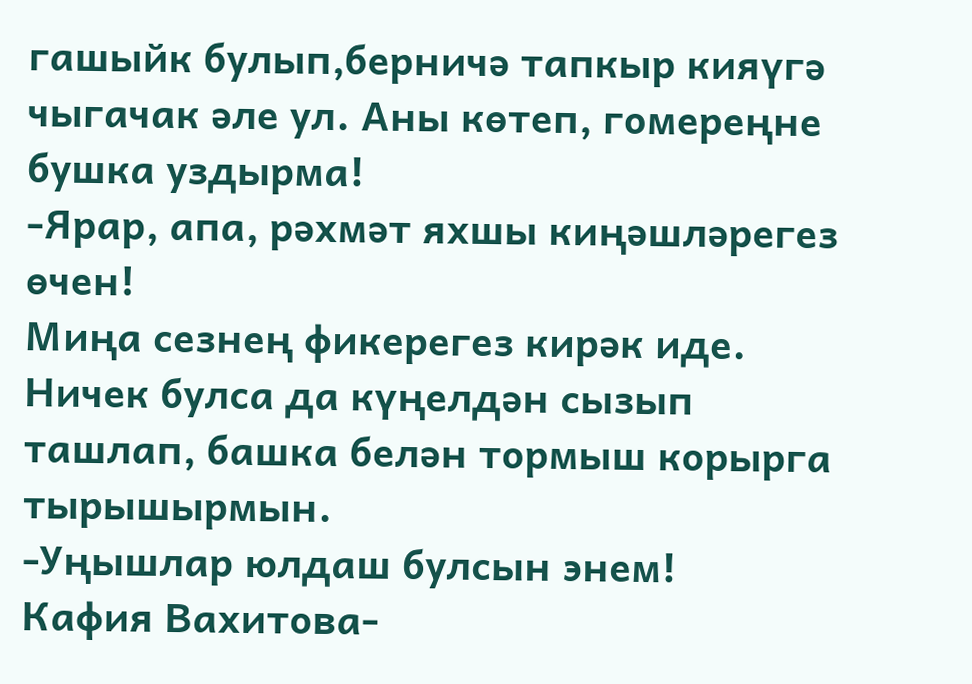гашыйк булып,берничә тапкыр кияүгә чыгачак әле ул. Аны көтеп, гомереңне бушка уздырма!
-Ярар, апа, рәхмәт яхшы киңәшләрегез өчен!
Миңа сезнең фикерегез кирәк иде. Ничек булса да күңелдән сызып ташлап, башка белән тормыш корырга тырышырмын.
-Уңышлар юлдаш булсын энем!
Кафия Вахитова-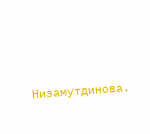Низамутдинова.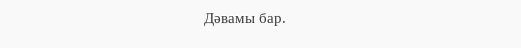Дәвамы бар.